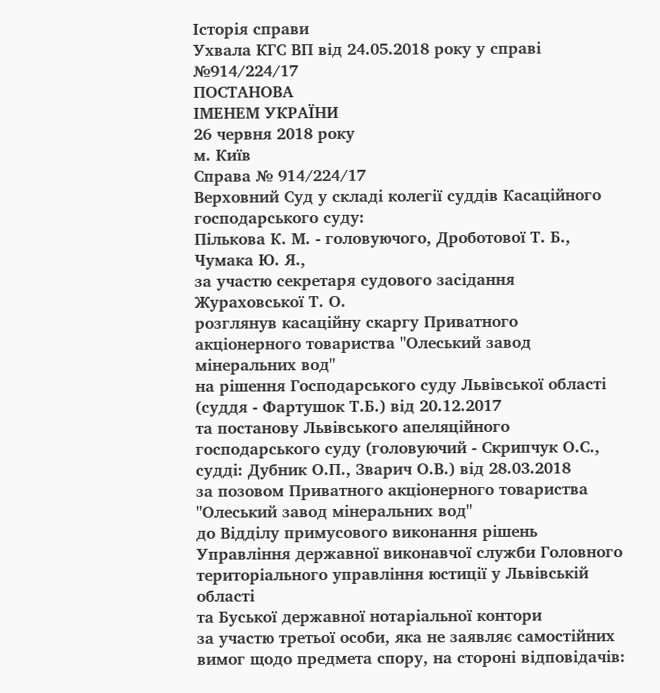Історія справи
Ухвала КГС ВП від 24.05.2018 року у справі №914/224/17
ПОСТАНОВА
ІМЕНЕМ УКРАЇНИ
26 червня 2018 року
м. Київ
Справа № 914/224/17
Верховний Суд у складі колегії суддів Касаційного господарського суду:
Пількова К. М. - головуючого, Дроботової Т. Б., Чумака Ю. Я.,
за участю секретаря судового засідання Жураховської Т. О.
розглянув касаційну скаргу Приватного акціонерного товариства "Олеський завод мінеральних вод"
на рішення Господарського суду Львівської області (суддя - Фартушок Т.Б.) від 20.12.2017
та постанову Львівського апеляційного господарського суду (головуючий - Скрипчук О.С., судді: Дубник О.П., Зварич О.В.) від 28.03.2018
за позовом Приватного акціонерного товариства "Олеський завод мінеральних вод"
до Відділу примусового виконання рішень Управління державної виконавчої служби Головного територіального управління юстиції у Львівській області
та Буської державної нотаріальної контори
за участю третьої особи, яка не заявляє самостійних вимог щодо предмета спору, на стороні відповідачів: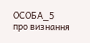ОСОБА_5
про визнання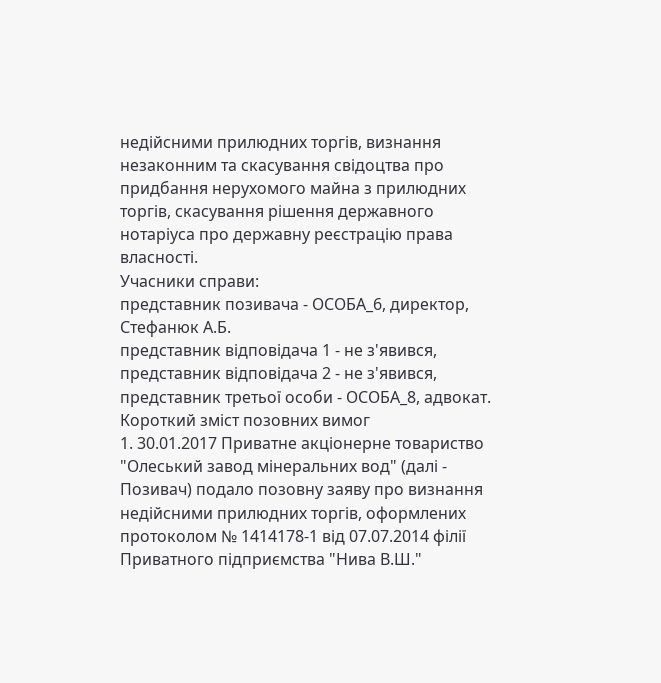недійсними прилюдних торгів, визнання незаконним та скасування свідоцтва про придбання нерухомого майна з прилюдних торгів, скасування рішення державного нотаріуса про державну реєстрацію права власності.
Учасники справи:
представник позивача - ОСОБА_6, директор, Стефанюк А.Б.
представник відповідача 1 - не з'явився,
представник відповідача 2 - не з'явився,
представник третьої особи - ОСОБА_8, адвокат.
Короткий зміст позовних вимог
1. 30.01.2017 Приватне акціонерне товариство "Олеський завод мінеральних вод" (далі - Позивач) подало позовну заяву про визнання недійсними прилюдних торгів, оформлених протоколом № 1414178-1 від 07.07.2014 філії Приватного підприємства "Нива В.Ш."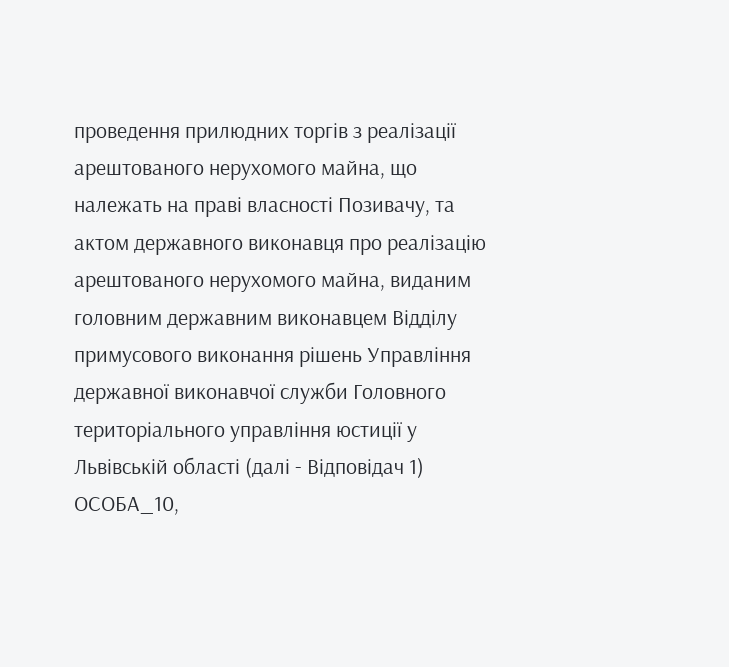проведення прилюдних торгів з реалізації арештованого нерухомого майна, що належать на праві власності Позивачу, та актом державного виконавця про реалізацію арештованого нерухомого майна, виданим головним державним виконавцем Відділу примусового виконання рішень Управління державної виконавчої служби Головного територіального управління юстиції у Львівській області (далі - Відповідач 1) ОСОБА_10,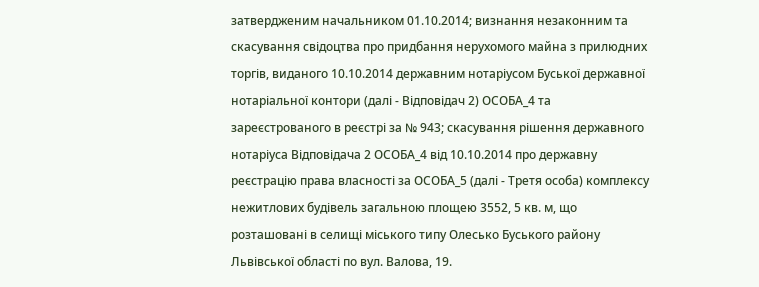затвердженим начальником 01.10.2014; визнання незаконним та скасування свідоцтва про придбання нерухомого майна з прилюдних торгів, виданого 10.10.2014 державним нотаріусом Буської державної нотаріальної контори (далі - Відповідач 2) ОСОБА_4 та зареєстрованого в реєстрі за № 943; скасування рішення державного нотаріуса Відповідача 2 ОСОБА_4 від 10.10.2014 про державну реєстрацію права власності за ОСОБА_5 (далі - Третя особа) комплексу нежитлових будівель загальною площею 3552, 5 кв. м, що розташовані в селищі міського типу Олесько Буського району Львівської області по вул. Валова, 19.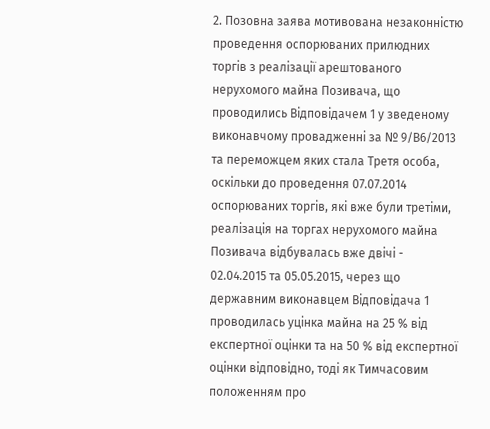2. Позовна заява мотивована незаконністю проведення оспорюваних прилюдних торгів з реалізації арештованого нерухомого майна Позивача, що проводились Відповідачем 1 у зведеному виконавчому провадженні за № 9/В6/2013 та переможцем яких стала Третя особа, оскільки до проведення 07.07.2014 оспорюваних торгів, які вже були третіми, реалізація на торгах нерухомого майна Позивача відбувалась вже двічі - 02.04.2015 та 05.05.2015, через що державним виконавцем Відповідача 1 проводилась уцінка майна на 25 % від експертної оцінки та на 50 % від експертної оцінки відповідно, тоді як Тимчасовим положенням про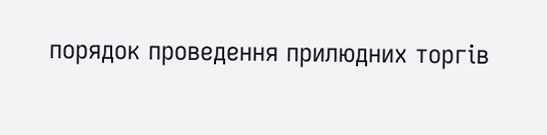порядок проведення прилюдних торгів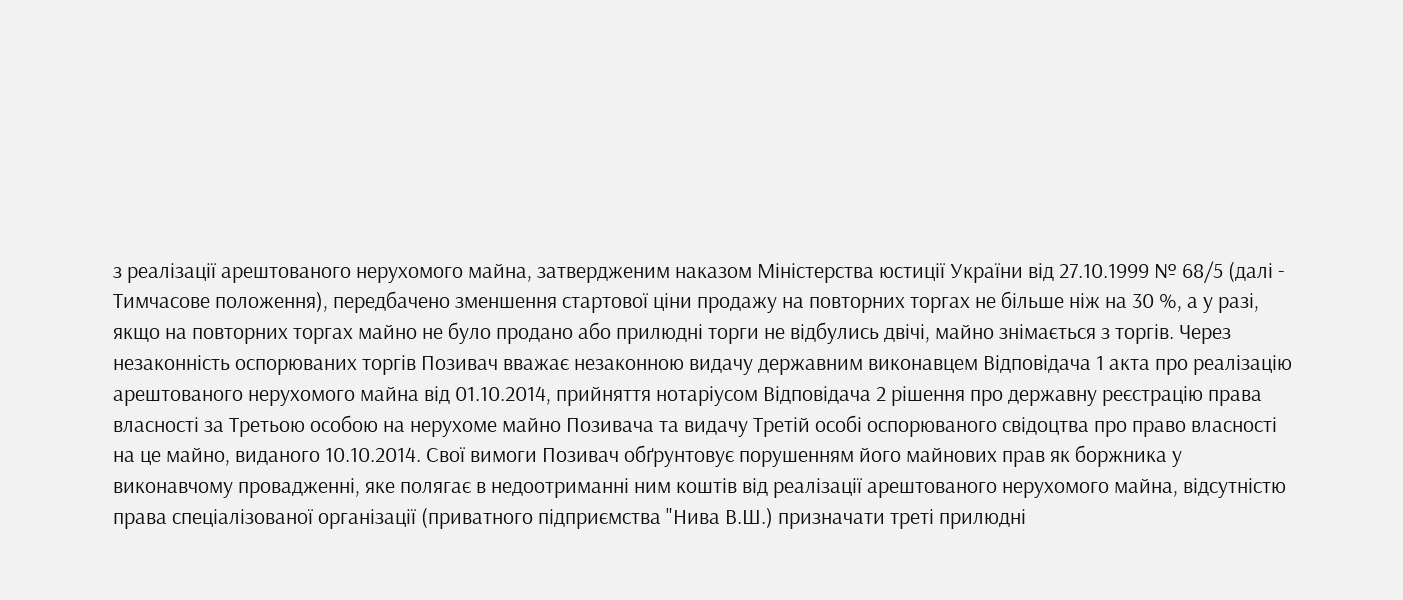з реалізації арештованого нерухомого майна, затвердженим наказом Міністерства юстиції України від 27.10.1999 № 68/5 (далі - Тимчасове положення), передбачено зменшення стартової ціни продажу на повторних торгах не більше ніж на 30 %, а у разі, якщо на повторних торгах майно не було продано або прилюдні торги не відбулись двічі, майно знімається з торгів. Через незаконність оспорюваних торгів Позивач вважає незаконною видачу державним виконавцем Відповідача 1 акта про реалізацію арештованого нерухомого майна від 01.10.2014, прийняття нотаріусом Відповідача 2 рішення про державну реєстрацію права власності за Третьою особою на нерухоме майно Позивача та видачу Третій особі оспорюваного свідоцтва про право власності на це майно, виданого 10.10.2014. Свої вимоги Позивач обґрунтовує порушенням його майнових прав як боржника у виконавчому провадженні, яке полягає в недоотриманні ним коштів від реалізації арештованого нерухомого майна, відсутністю права спеціалізованої організації (приватного підприємства "Нива В.Ш.) призначати треті прилюдні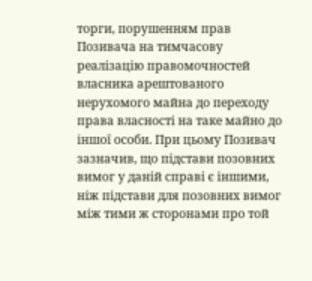торги, порушенням прав Позивача на тимчасову реалізацію правомочностей власника арештованого нерухомого майна до переходу права власності на таке майно до іншої особи. При цьому Позивач зазначив, що підстави позовних вимог у даній справі є іншими, ніж підстави для позовних вимог між тими ж сторонами про той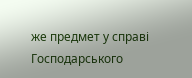же предмет у справі Господарського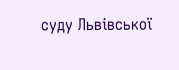суду Львівської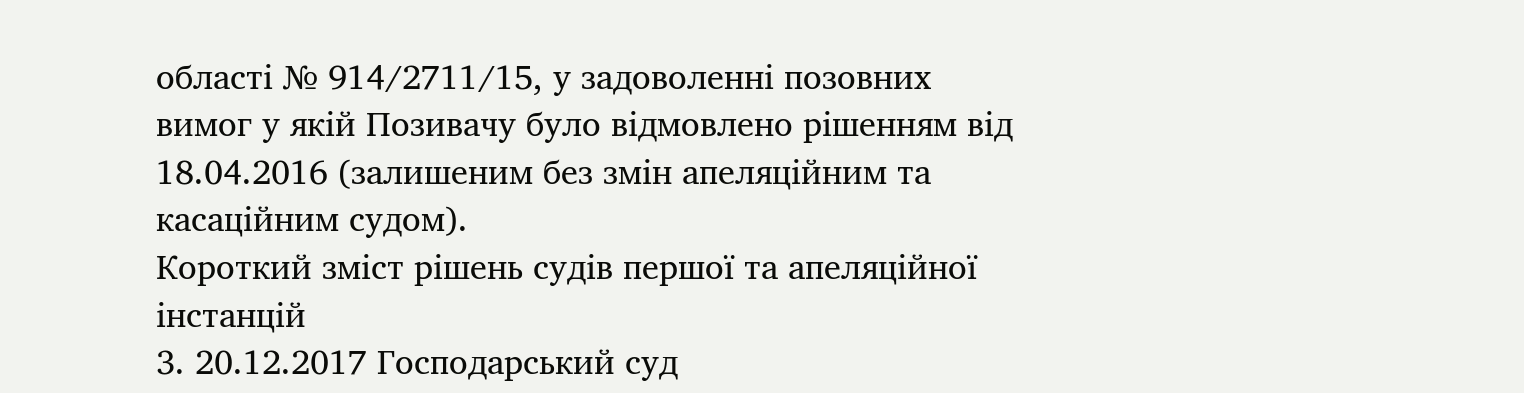області № 914/2711/15, у задоволенні позовних вимог у якій Позивачу було відмовлено рішенням від 18.04.2016 (залишеним без змін апеляційним та касаційним судом).
Короткий зміст рішень судів першої та апеляційної інстанцій
3. 20.12.2017 Господарський суд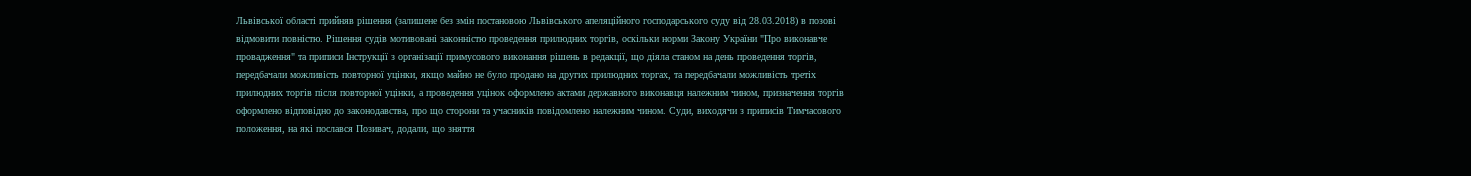Львівської області прийняв рішення (залишене без змін постановою Львівського апеляційного господарського суду від 28.03.2018) в позові відмовити повністю. Рішення судів мотивовані законністю проведення прилюдних торгів, оскільки норми Закону України "Про виконавче провадження" та приписи Інструкції з організації примусового виконання рішень в редакції, що діяла станом на день проведення торгів, передбачали можливість повторної уцінки, якщо майно не було продано на других прилюдних торгах, та передбачали можливість третіх прилюдних торгів після повторної уцінки, а проведення уцінок оформлено актами державного виконавця належним чином, призначення торгів оформлено відповідно до законодавства, про що сторони та учасників повідомлено належним чином. Суди, виходячи з приписів Тимчасового положення, на які послався Позивач, додали, що зняття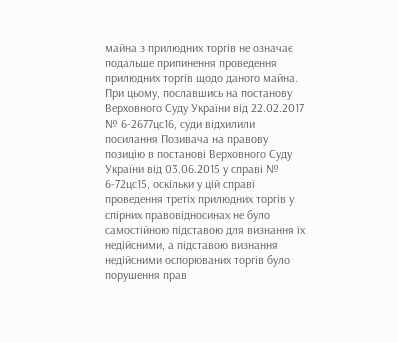майна з прилюдних торгів не означає подальше припинення проведення прилюдних торгів щодо даного майна. При цьому, пославшись на постанову Верховного Суду України від 22.02.2017 № 6-2677цс16, суди відхилили посилання Позивача на правову позицію в постанові Верховного Суду України від 03.06.2015 у справі № 6-72цс15, оскільки у цій справі проведення третіх прилюдних торгів у спірних правовідносинах не було самостійною підставою для визнання їх недійсними, а підставою визнання недійсними оспорюваних торгів було порушення прав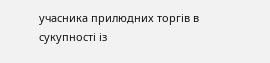учасника прилюдних торгів в сукупності із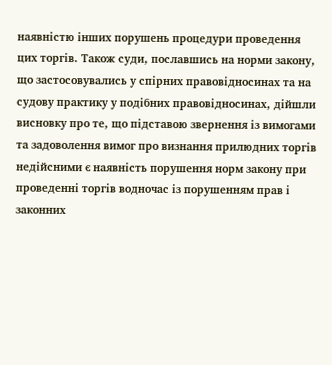наявністю інших порушень процедури проведення цих торгів. Також суди, пославшись на норми закону, що застосовувались у спірних правовідносинах та на судову практику у подібних правовідносинах, дійшли висновку про те, що підставою звернення із вимогами та задоволення вимог про визнання прилюдних торгів недійсними є наявність порушення норм закону при проведенні торгів водночас із порушенням прав і законних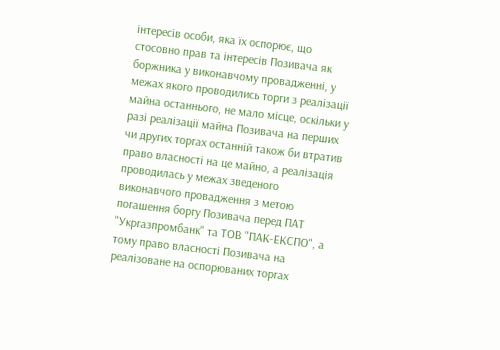інтересів особи, яка їх оспорює, що стосовно прав та інтересів Позивача як боржника у виконавчому провадженні, у межах якого проводились торги з реалізації майна останнього, не мало місце, оскільки у разі реалізації майна Позивача на перших чи других торгах останній також би втратив право власності на це майно, а реалізація проводилась у межах зведеного виконавчого провадження з метою погашення боргу Позивача перед ПАТ "Укргазпромбанк" та ТОВ "ПАК-ЕКСПО", а тому право власності Позивача на реалізоване на оспорюваних торгах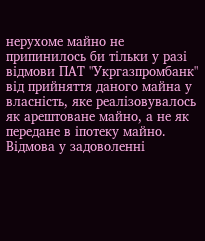нерухоме майно не припинилось би тільки у разі відмови ПАТ "Укргазпромбанк" від прийняття даного майна у власність, яке реалізовувалось як арештоване майно, а не як передане в іпотеку майно. Відмова у задоволенні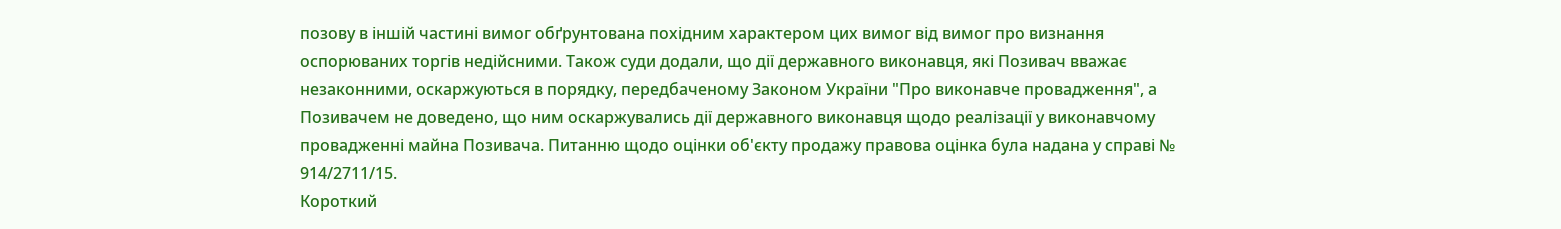позову в іншій частині вимог обґрунтована похідним характером цих вимог від вимог про визнання оспорюваних торгів недійсними. Також суди додали, що дії державного виконавця, які Позивач вважає незаконними, оскаржуються в порядку, передбаченому Законом України "Про виконавче провадження", а Позивачем не доведено, що ним оскаржувались дії державного виконавця щодо реалізації у виконавчому провадженні майна Позивача. Питанню щодо оцінки об'єкту продажу правова оцінка була надана у справі № 914/2711/15.
Короткий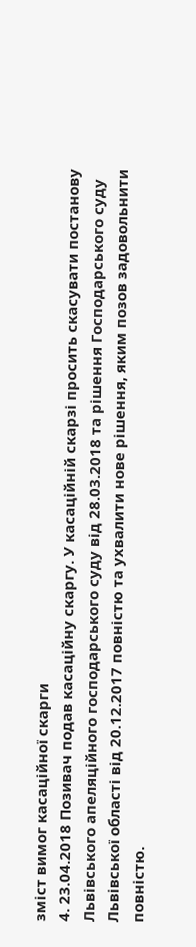зміст вимог касаційної скарги
4. 23.04.2018 Позивач подав касаційну скаргу. У касаційній скарзі просить скасувати постанову Львівського апеляційного господарського суду від 28.03.2018 та рішення Господарського суду Львівської області від 20.12.2017 повністю та ухвалити нове рішення, яким позов задовольнити повністю.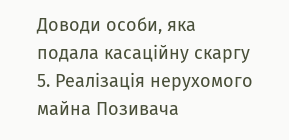Доводи особи, яка подала касаційну скаргу
5. Реалізація нерухомого майна Позивача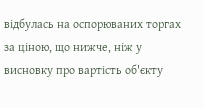відбулась на оспорюваних торгах за ціною, що нижче, ніж у висновку про вартість об'єкту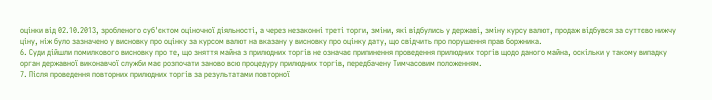оцінки від 02.10.2013, зробленого суб'єктом оціночної діяльності, а через незаконні треті торги, зміни, які відбулись у державі, зміну курсу валют, продаж відбувся за суттєво нижчу ціну, ніж було зазначено у висновку про оцінку за курсом валют на вказану у висновку про оцінку дату, що свідчить про порушення прав боржника.
6. Суди дійшли помилкового висновку про те, що зняття майна з прилюдних торгів не означає припинення проведення прилюдних торгів щодо даного майна, оскільки у такому випадку орган державної виконавчої служби має розпочати заново всю процедуру прилюдних торгів, передбачену Тимчасовим положенням.
7. Після проведення повторних прилюдних торгів за результатами повторної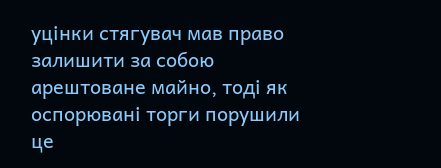уцінки стягувач мав право залишити за собою арештоване майно, тоді як оспорювані торги порушили це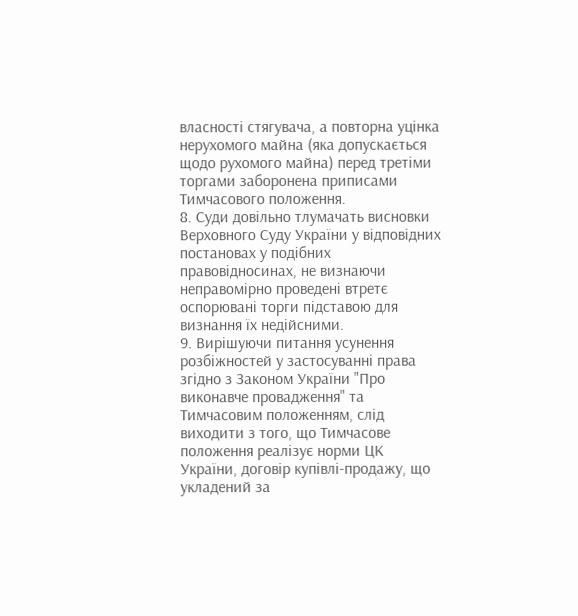власності стягувача, а повторна уцінка нерухомого майна (яка допускається щодо рухомого майна) перед третіми торгами заборонена приписами Тимчасового положення.
8. Суди довільно тлумачать висновки Верховного Суду України у відповідних постановах у подібних правовідносинах, не визнаючи неправомірно проведені втретє оспорювані торги підставою для визнання їх недійсними.
9. Вирішуючи питання усунення розбіжностей у застосуванні права згідно з Законом України "Про виконавче провадження" та Тимчасовим положенням, слід виходити з того, що Тимчасове положення реалізує норми ЦК України, договір купівлі-продажу, що укладений за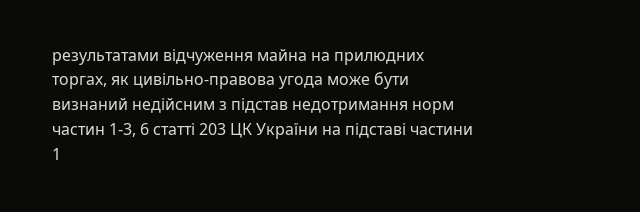результатами відчуження майна на прилюдних торгах, як цивільно-правова угода може бути визнаний недійсним з підстав недотримання норм частин 1-3, 6 статті 203 ЦК України на підставі частини 1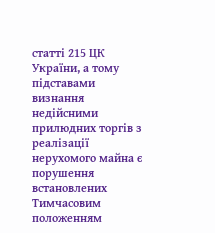статті 215 ЦК України, а тому підставами визнання недійсними прилюдних торгів з реалізації нерухомого майна є порушення встановлених Тимчасовим положенням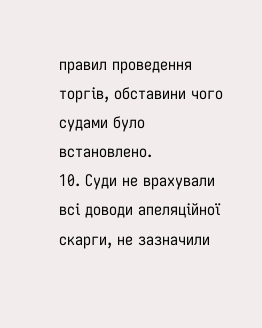правил проведення торгів, обставини чого судами було встановлено.
10. Суди не врахували всі доводи апеляційної скарги, не зазначили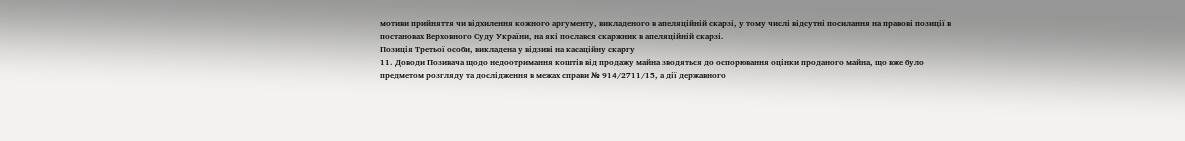мотиви прийняття чи відхилення кожного аргументу, викладеного в апеляційній скарзі, у тому числі відсутні посилання на правові позиції в постановах Верховного Суду України, на які послався скаржник в апеляційній скарзі.
Позиція Третьої особи, викладена у відзиві на касаційну скаргу
11. Доводи Позивача щодо недоотримання коштів від продажу майна зводяться до оспорювання оцінки проданого майна, що вже було предметом розгляду та дослідження в межах справи № 914/2711/15, а дії державного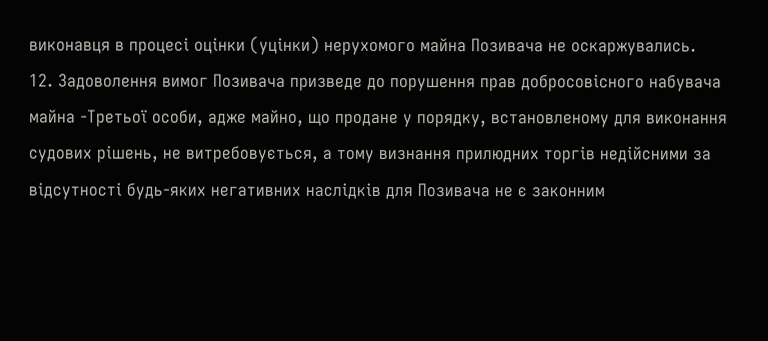виконавця в процесі оцінки (уцінки) нерухомого майна Позивача не оскаржувались.
12. Задоволення вимог Позивача призведе до порушення прав добросовісного набувача майна -Третьої особи, адже майно, що продане у порядку, встановленому для виконання судових рішень, не витребовується, а тому визнання прилюдних торгів недійсними за відсутності будь-яких негативних наслідків для Позивача не є законним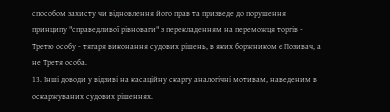способом захисту чи відновлення його прав та призведе до порушення принципу "справедливої рівноваги" з перекладенням на переможця торгів - Третю особу - тягаря виконання судових рішень, в яких боржником є Позивач, а не Третя особа.
13. Інші доводи у відзиві на касаційну скаргу аналогічні мотивам, наведеним в оскаржуваних судових рішеннях.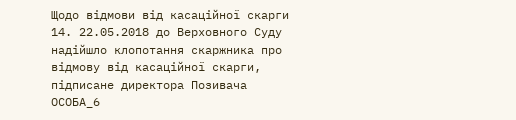Щодо відмови від касаційної скарги
14. 22.05.2018 до Верховного Суду надійшло клопотання скаржника про відмову від касаційної скарги, підписане директора Позивача ОСОБА_6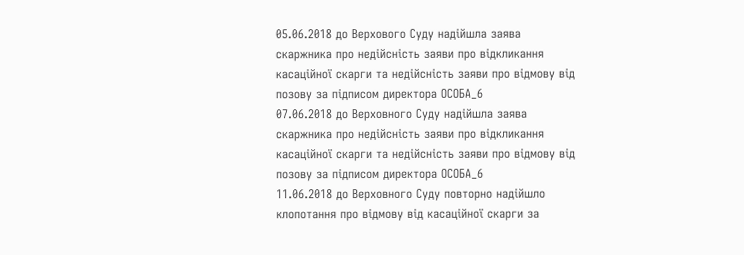05.06.2018 до Верхового Суду надійшла заява скаржника про недійсність заяви про відкликання касаційної скарги та недійсність заяви про відмову від позову за підписом директора ОСОБА_6
07.06.2018 до Верховного Суду надійшла заява скаржника про недійсність заяви про відкликання касаційної скарги та недійсність заяви про відмову від позову за підписом директора ОСОБА_6
11.06.2018 до Верховного Суду повторно надійшло клопотання про відмову від касаційної скарги за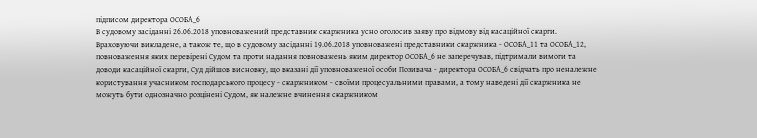підписом директора ОСОБА_6
В судовому засіданні 26.06.2018 уповноважений представник скаржника усно оголосив заяву про відмову від касаційної скарги.
Враховуючи викладене, а також те, що в судовому засіданні 19.06.2018 уповноважені представники скаржника - ОСОБА_11 та ОСОБА_12, повноваження яких перевірені Судом та проти надання повноважень яким директор ОСОБА_6 не заперечував, підтримали вимоги та доводи касаційної скарги, Суд дійшов висновку, що вказані дії уповноваженої особи Позивача - директора ОСОБА_6 свідчать про неналежне користування учасником господарського процесу - скаржником - своїми процесуальними правами, а тому наведені дії скаржника не можуть бути однозначно розцінені Судом, як належне вчинення скаржником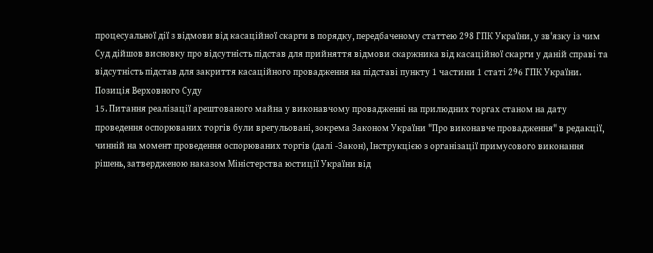процесуальної дії з відмови від касаційної скарги в порядку, передбаченому статтею 298 ГПК України, у зв'язку із чим Суд дійшов висновку про відсутність підстав для прийняття відмови скаржника від касаційної скарги у даній справі та відсутність підстав для закриття касаційного провадження на підставі пункту 1 частини 1 статі 296 ГПК України.
Позиція Верховного Суду
15. Питання реалізації арештованого майна у виконавчому провадженні на прилюдних торгах станом на дату проведення оспорюваних торгів були врегульовані, зокрема Законом України "Про виконавче провадження" в редакції, чинній на момент проведення оспорюваних торгів (далі -Закон), Інструкцією з організації примусового виконання рішень, затвердженою наказом Міністерства юстиції України від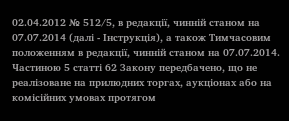02.04.2012 № 512/5, в редакції, чинній станом на 07.07.2014 (далі - Інструкція), а також Тимчасовим положенням в редакції, чинній станом на 07.07.2014.
Частиною 5 статті 62 Закону передбачено, що не реалізоване на прилюдних торгах, аукціонах або на комісійних умовах протягом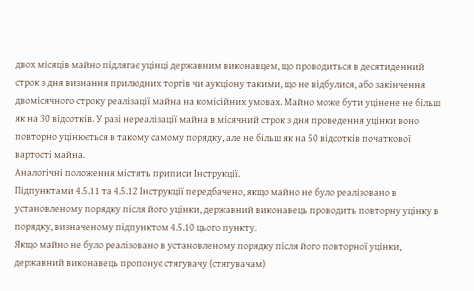двох місяців майно підлягає уцінці державним виконавцем, що проводиться в десятиденний строк з дня визнання прилюдних торгів чи аукціону такими, що не відбулися, або закінчення двомісячного строку реалізації майна на комісійних умовах. Майно може бути уцінене не більш як на 30 відсотків. У разі нереалізації майна в місячний строк з дня проведення уцінки воно повторно уцінюється в такому самому порядку, але не більш як на 50 відсотків початкової вартості майна.
Аналогічні положення містять приписи Інструкції.
Підпунктами 4.5.11 та 4.5.12 Інструкції передбачено, якщо майно не було реалізовано в установленому порядку після його уцінки, державний виконавець проводить повторну уцінку в порядку, визначеному підпунктом 4.5.10 цього пункту.
Якщо майно не було реалізовано в установленому порядку після його повторної уцінки, державний виконавець пропонує стягувачу (стягувачам)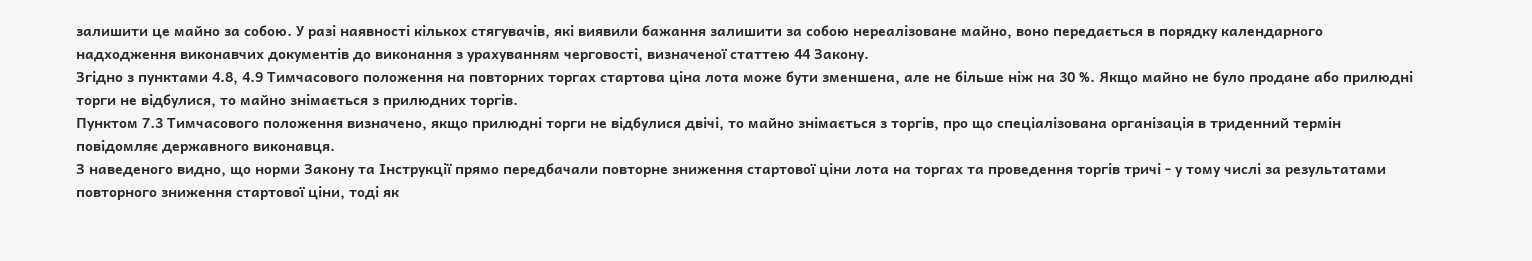залишити це майно за собою. У разі наявності кількох стягувачів, які виявили бажання залишити за собою нереалізоване майно, воно передається в порядку календарного надходження виконавчих документів до виконання з урахуванням черговості, визначеної статтею 44 Закону.
Згідно з пунктами 4.8, 4.9 Тимчасового положення на повторних торгах стартова ціна лота може бути зменшена, але не більше ніж на 30 %. Якщо майно не було продане або прилюдні торги не відбулися, то майно знімається з прилюдних торгів.
Пунктом 7.3 Тимчасового положення визначено, якщо прилюдні торги не відбулися двічі, то майно знімається з торгів, про що спеціалізована організація в триденний термін повідомляє державного виконавця.
З наведеного видно, що норми Закону та Інструкції прямо передбачали повторне зниження стартової ціни лота на торгах та проведення торгів тричі - у тому числі за результатами повторного зниження стартової ціни, тоді як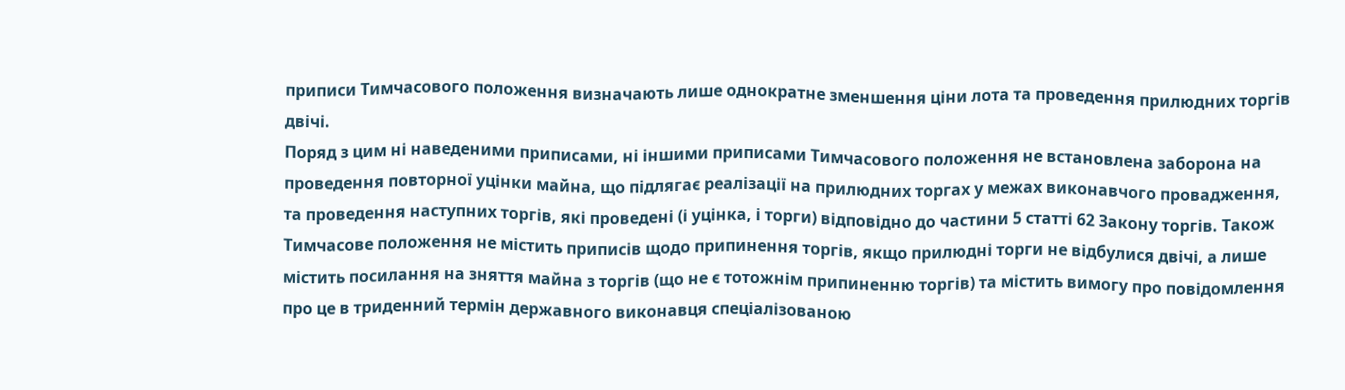приписи Тимчасового положення визначають лише однократне зменшення ціни лота та проведення прилюдних торгів двічі.
Поряд з цим ні наведеними приписами, ні іншими приписами Тимчасового положення не встановлена заборона на проведення повторної уцінки майна, що підлягає реалізації на прилюдних торгах у межах виконавчого провадження, та проведення наступних торгів, які проведені (і уцінка, і торги) відповідно до частини 5 статті 62 Закону торгів. Також Тимчасове положення не містить приписів щодо припинення торгів, якщо прилюдні торги не відбулися двічі, а лише містить посилання на зняття майна з торгів (що не є тотожнім припиненню торгів) та містить вимогу про повідомлення про це в триденний термін державного виконавця спеціалізованою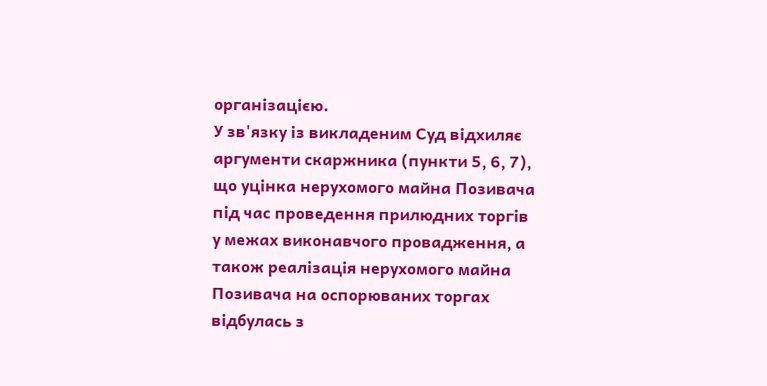організацією.
У зв'язку із викладеним Суд відхиляє аргументи скаржника (пункти 5, 6, 7), що уцінка нерухомого майна Позивача під час проведення прилюдних торгів у межах виконавчого провадження, а також реалізація нерухомого майна Позивача на оспорюваних торгах відбулась з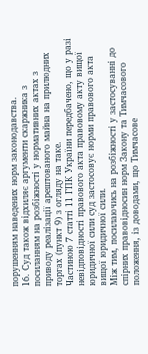порушенням наведених норм законодавства.
16. Суд також відхиляє аргументи скаржника з посиланням на розбіжності у нормативних актах з приводу реалізації арештованого майна на прилюдних торгах (пункт 9) з огляду на таке.
Частиною 7 статті 11 ГПК України передбачено, що у разі невідповідності правового акта правовому акту вищої юридичної сили суд застосовує норми правового акта вищої юридичної сили.
Між тим, посилаючись на розбіжності у застосуванні до спірних правовідносин норм Закону та Тимчасового положення, із доводами, що Тимчасове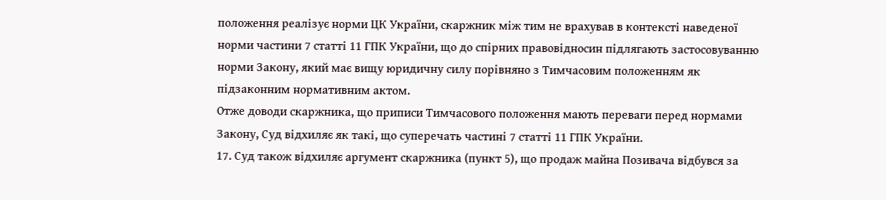положення реалізує норми ЦК України, скаржник між тим не врахував в контексті наведеної норми частини 7 статті 11 ГПК України, що до спірних правовідносин підлягають застосовуванню норми Закону, який має вищу юридичну силу порівняно з Тимчасовим положенням як підзаконним нормативним актом.
Отже доводи скаржника, що приписи Тимчасового положення мають переваги перед нормами Закону, Суд відхиляє як такі, що суперечать частині 7 статті 11 ГПК України.
17. Суд також відхиляє аргумент скаржника (пункт 5), що продаж майна Позивача відбувся за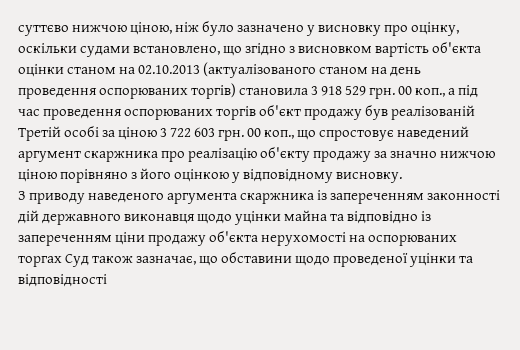суттєво нижчою ціною, ніж було зазначено у висновку про оцінку, оскільки судами встановлено, що згідно з висновком вартість об'єкта оцінки станом на 02.10.2013 (актуалізованого станом на день проведення оспорюваних торгів) становила 3 918 529 грн. 00 коп., а під час проведення оспорюваних торгів об'єкт продажу був реалізованій Третій особі за ціною 3 722 603 грн. 00 коп., що спростовує наведений аргумент скаржника про реалізацію об'єкту продажу за значно нижчою ціною порівняно з його оцінкою у відповідному висновку.
З приводу наведеного аргумента скаржника із запереченням законності дій державного виконавця щодо уцінки майна та відповідно із запереченням ціни продажу об'єкта нерухомості на оспорюваних торгах Суд також зазначає, що обставини щодо проведеної уцінки та відповідності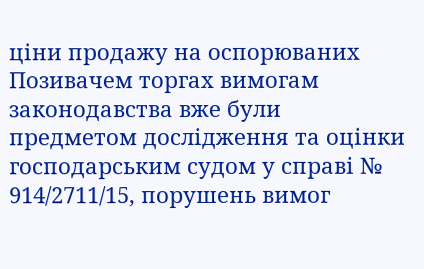ціни продажу на оспорюваних Позивачем торгах вимогам законодавства вже були предметом дослідження та оцінки господарським судом у справі № 914/2711/15, порушень вимог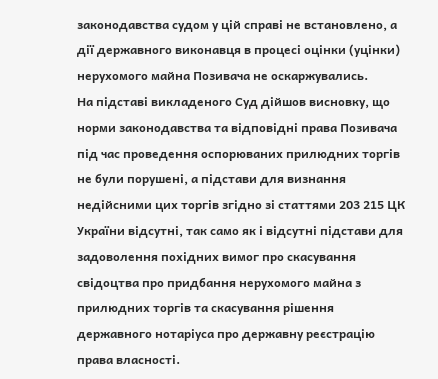законодавства судом у цій справі не встановлено, а дії державного виконавця в процесі оцінки (уцінки) нерухомого майна Позивача не оскаржувались.
На підставі викладеного Суд дійшов висновку, що норми законодавства та відповідні права Позивача під час проведення оспорюваних прилюдних торгів не були порушені, а підстави для визнання недійсними цих торгів згідно зі статтями 203 215 ЦК України відсутні, так само як і відсутні підстави для задоволення похідних вимог про скасування свідоцтва про придбання нерухомого майна з прилюдних торгів та скасування рішення державного нотаріуса про державну реєстрацію права власності.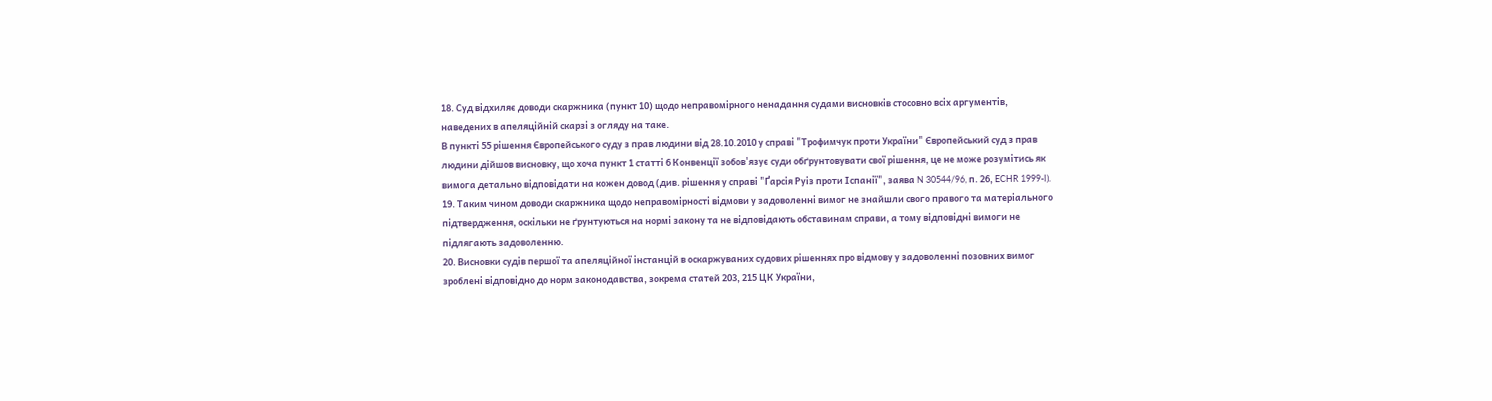18. Суд відхиляє доводи скаржника (пункт 10) щодо неправомірного ненадання судами висновків стосовно всіх аргументів, наведених в апеляційній скарзі з огляду на таке.
В пункті 55 рішення Європейського суду з прав людини від 28.10.2010 у справі "Трофимчук проти України" Європейський суд з прав людини дійшов висновку, що хоча пункт 1 статті 6 Конвенції зобов'язує суди обґрунтовувати свої рішення, це не може розумітись як вимога детально відповідати на кожен довод (див. рішення у справі "Ґарсія Руіз проти Іспанії", заява N 30544/96, п. 26, ECHR 1999-I).
19. Таким чином доводи скаржника щодо неправомірності відмови у задоволенні вимог не знайшли свого правого та матеріального підтвердження, оскільки не ґрунтуються на нормі закону та не відповідають обставинам справи, а тому відповідні вимоги не підлягають задоволенню.
20. Висновки судів першої та апеляційної інстанцій в оскаржуваних судових рішеннях про відмову у задоволенні позовних вимог зроблені відповідно до норм законодавства, зокрема статей 203, 215 ЦК України,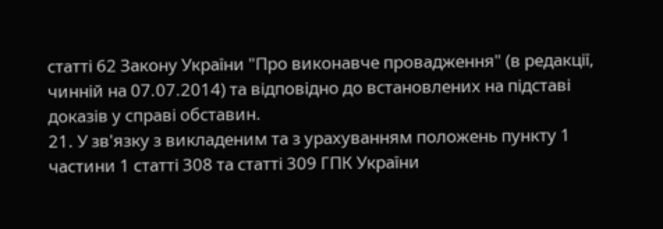статті 62 Закону України "Про виконавче провадження" (в редакції, чинній на 07.07.2014) та відповідно до встановлених на підставі доказів у справі обставин.
21. У зв'язку з викладеним та з урахуванням положень пункту 1 частини 1 статті 308 та статті 309 ГПК України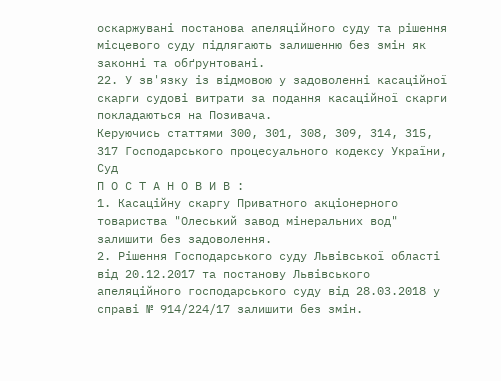оскаржувані постанова апеляційного суду та рішення місцевого суду підлягають залишенню без змін як законні та обґрунтовані.
22. У зв'язку із відмовою у задоволенні касаційної скарги судові витрати за подання касаційної скарги покладаються на Позивача.
Керуючись статтями 300, 301, 308, 309, 314, 315, 317 Господарського процесуального кодексу України, Суд
П О С Т А Н О В И В :
1. Касаційну скаргу Приватного акціонерного товариства "Олеський завод мінеральних вод" залишити без задоволення.
2. Рішення Господарського суду Львівської області від 20.12.2017 та постанову Львівського апеляційного господарського суду від 28.03.2018 у справі № 914/224/17 залишити без змін.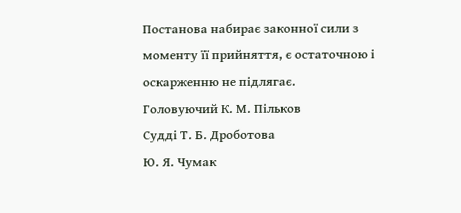Постанова набирає законної сили з моменту її прийняття, є остаточною і оскарженню не підлягає.
Головуючий К. М. Пільков
Судді Т. Б. Дроботова
Ю. Я. Чумак